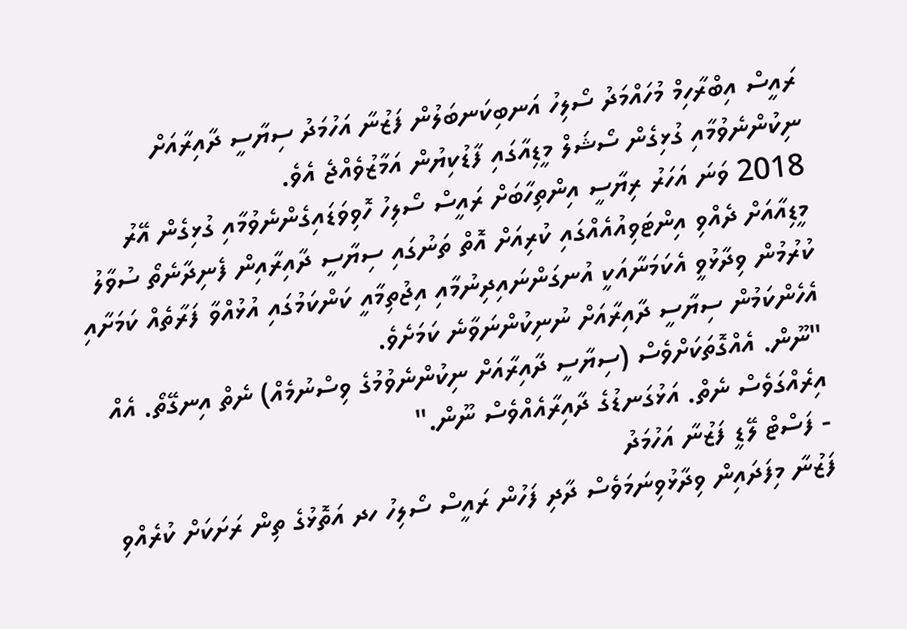ރައީސް އިބްރާހިމް މުހައްމަދު ސޯލިހު އަނބިކަނބަލުން ފަޒުނާ އަހުމަދު ސިޔާސީ ދާއިރާއަށް ނިކުންނެވުމާއި ގުޅިގެން ސޯޝަލް މީޑިއާގައި ފާޑުކިޔުން އަމާޒުވެއްޖެ އެވެ.
2018 ވަނަ އަހަރު ރިޔާސީ އިންތިހާބަށް ރައީސް ސޯލިހު ހޮވިވަޑައިގެންނެވުމާއި ގުޅިގެން އޭރު މީޑިއާއަށް ދެއްވި އިންޓަވިއުއެއްގައި ކުރިއަށް އޮތް ތަނުގައި ސިޔާސީ ދާއިރާއިން ފެނިދާނެތޯ ސުވާލު ކުރުމުން ވިދާޅުވީ އެކަމަނާއަކީ އުނގަންނައިދިނުމާއި އިޖުތިމާއީ ކަންކަމުގައި އުޅުއްވާ ފަރާތެއް ކަމަށާއި އެހެންކަމުން ސިޔާސީ ދާއިރާއަށް ނުނިކުންނަވާނެ ކަމަށެވެ.
"ނޫން. އެއްގޮތަކަށްވެސް (ސިޔާސީ ދާއިރާއަށް ނިކުންނެވުމުގެ ވިސްނުމެއް) ނެތް އިނގޭތޯ. އެއް އިރެއްގަވެސް ނެތް. އަޅުގަނޑުގެ ދާއިރާއެއްވެސް ނޫން."
- ފަސްޓް ލޭޑީ ފަޒުނާ އަހުމަދު
ފަޒުނާ މިފަދައިން ވިދާޅުވިނަމަވެސް ދާދި ފަހުން ރައީސް ސޯލިހު ހދ އަތޮޅުގެ ތިން ރަށަކަށް ކުރެއްވި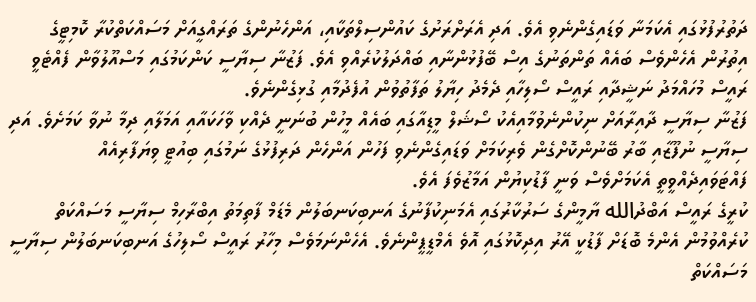ދަތުރުފުޅުގައި އެކަމަނާ ވަޑައިގެންނެވި އެވެ. އަދި އެރަށްރަށުގެ ކައުންސިލްތަކާއި، އަންހެނުންގެ ތަރައްގީއަށް މަސައްކަތްކުރާ ކޮމިޓީގެ އިތުރުން އެހެންވެސް ބައެއް ތަންތަނުގެ އިސް ބޭފުޅުންނާއި ބައްދަލުކުރެއްވި އެވެ. ފަޒުނާ ސިޔާސީ ކަންކަމުގައި މަސްއޫލުވާން ފެއްޓެވީ ރައީސް މުހައްމަދު ނަޝީދާއި ރައީސް ސޯލިހާއި ދެމެދު ހިޔާލު ތަފާތުވުން އުފެދުމާއި ގުޅިގެންނެވެ.
ފަޒުނާ ސިޔާސީ ދާއިރާއަށް ނިކުންނެވުމާއިއެކު ސޯޝަލް މީޑިއާގައި ބައެއް މީހުން ބުނަނީ ދެއްކި ވާހަކައާއި އަމަލާއި ދިމާ ނުވާ ކަމަށެވެ. އަދި ސިޔާސީ ނުފޫޒާއި ބާރު ބޭނުންކޮށްގެން ވެރިކަމަށް ވަޑައިގެންނެވި ފަހުން އަންހެން ދަރިފުޅުގެ ނަމުގައި ބިއުޓީ ވިޔަފާރިއެއް ފައްޓަވައިދެއްވީތީ އެކަމަށްވެސް ވަނީ ފާޑުކިޔުން އަމާޒުވެފަ އެވެ.
ކުރީގެ ރައީސް އަބްދުالله ޔާމީންގެ ސަރުކާރުގައި އެމަނިކުފާނުގެ އަނބިކަނބަލުން މެޑަމް ފާތިމަތު އިބްރާހިމް ސިޔާސީ މަސައްކަތް ކުރެއްވުމުން އެންމެ ބޮޑަށް ފާޑުކީ އޭރު އިދިކޮޅުގައި އޮވެ އެމްޑީޕީންނެވެ. އެހެންނަމަވެސް މިހާރު ރައީސް ސޯލިހުގެ އަނބިކަނބަލުން ސިޔާސީ މަސައްކަތް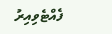ފެއްޓެވިއިރު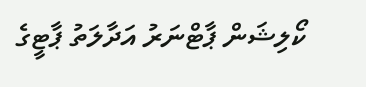ކޯލިޝަން ޕާޓްނަރު އަދާލަތު ޕާޓީގެ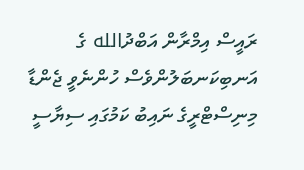ރައީސް އިމްރާން އަބްދުالله ގެ އަނބިކަނބަލުންވެސް ހުންނެވީ ޖެންޑާ މިނިސްޓްރީގެ ނައިބު ކަމުގައި ސިޔާސީ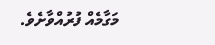މަގާމެއް ފުރުއްވާށެވެ.